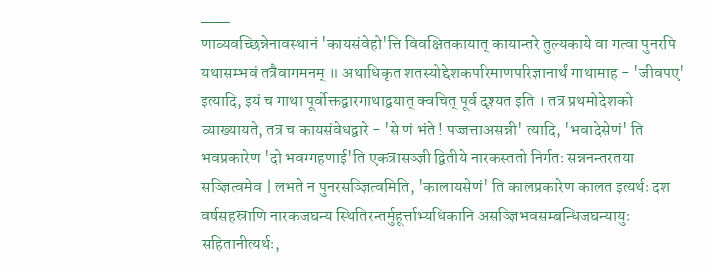___
णाव्यवच्छिन्नेनावस्थानं 'कायसंवेहो'त्ति विवक्षितकायात् कायान्तरे तुल्यकाये वा गत्वा पुनरपि यथासम्भवं तत्रैवागमनम् ॥ अथाधिकृत शतस्योद्देशकपरिमाणपरिज्ञानार्थं गाथामाह - 'जीवपए' इत्यादि, इयं च गाथा पूर्वोक्तद्वारगाथाद्वयात् क्वचित् पूर्व दृश्यत इति । तत्र प्रथमोदेशको व्याख्यायते, तत्र च कायसंवेधद्वारे - 'से णं भंते ! पज्जत्ताअसन्नी' त्यादि, 'भवादेसेणं' ति भवप्रकारेण 'दो भवग्गहणाई'ति एकत्रासञ्ज्ञी द्वितीये नारकस्ततो निर्गतः सन्ननन्तरतया सञ्ज्ञित्वमेव | लभते न पुनरसञ्ज्ञित्वमिति, 'कालायसेणं' ति कालप्रकारेण कालत इत्यर्थः दश वर्षसहस्राणि नारकजघन्य स्थितिरन्तर्मुहूर्त्ताभ्यधिकानि असञ्ज्ञिभवसम्बन्धिजघन्यायुः सहितानीत्यर्थः,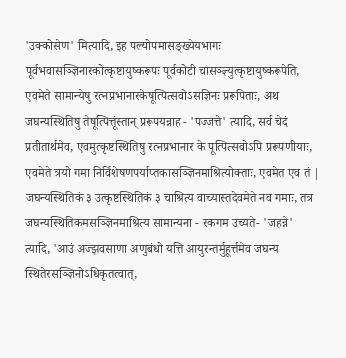'उक्कोसेण' मित्यादि, इह पल्योपमासङ्ख्येयभागः पूर्वभवासञ्ज्ञिनारकोत्कृष्टायुष्करूपः पूर्वकोटी चासञ्ज्ञ्युत्कृष्टायुष्करूपेति, एवमेते सामान्येषु रत्नप्रभानारकेषूत्पित्सवोऽसज्ञिनः प्ररूपिताः, अथ जघन्यस्थितिषु तेषूत्पित्तूंस्तान् प्ररूपयन्नाह - 'पज्जत्ते' त्यादि, सर्व चेदं प्रतीतार्थमेव, एवमुत्कृष्टस्थितिषु रत्नप्रभानार के पूत्पित्सवोऽपि प्ररूपणीयाः, एवमेते त्रयो गमा निर्विशेषणपर्याप्तकासञ्ज्ञिनमाश्रित्योक्ताः, एवमेत एव तं | जघन्यस्थितिकं ३ उत्कृष्टस्थितिकं ३ चाश्रित्य वाच्यास्तदेवमेते नव गमाः, तत्र जघन्यस्थितिकमसञ्ज्ञिनमाश्रित्य सामान्यना - रकगम उच्यते- 'जहन्ने' त्यादि, 'आउं अज्झवसाणा अणुबंधो यत्ति आयुरन्तर्मुहूर्त्तमेव जघन्य स्थितेरसञ्ज्ञिनोऽधिकृतत्वात्,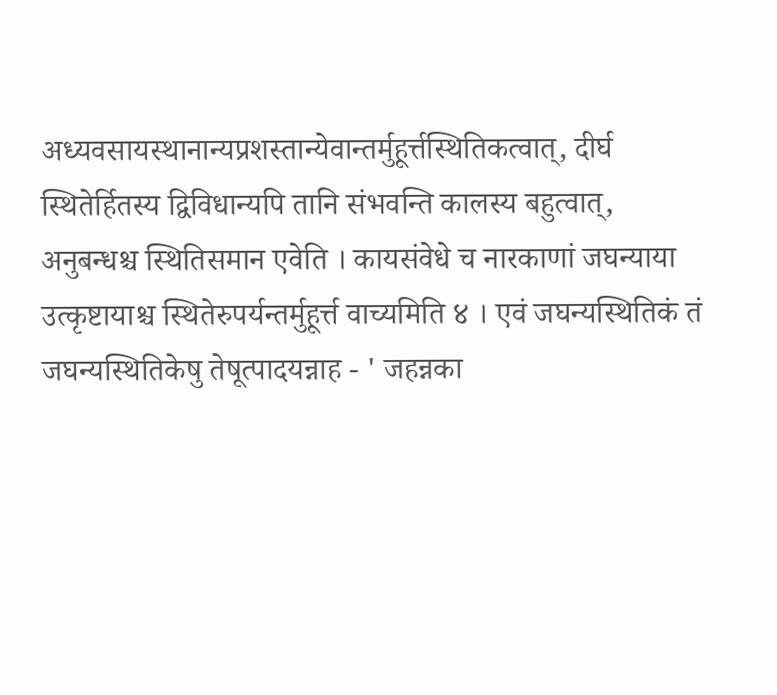अध्यवसायस्थानान्यप्रशस्तान्येवान्तर्मुहूर्त्तस्थितिकत्वात्, दीर्घ स्थितेर्हितस्य द्विविधान्यपि तानि संभवन्ति कालस्य बहुत्वात्, अनुबन्धश्च स्थितिसमान एवेति । कायसंवेधे च नारकाणां जघन्याया उत्कृष्टायाश्च स्थितेरुपर्यन्तर्मुहूर्त्त वाच्यमिति ४ । एवं जघन्यस्थितिकं तं जघन्यस्थितिकेषु तेषूत्पादयन्नाह - ' जहन्नका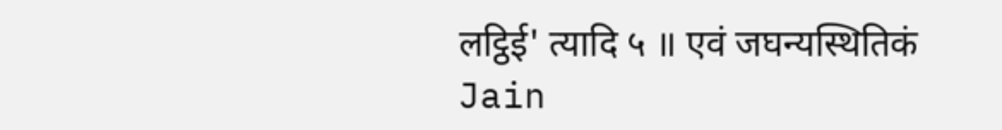लट्ठिई' त्यादि ५ ॥ एवं जघन्यस्थितिकं
Jain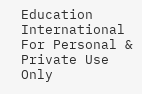Education International
For Personal & Private Use Only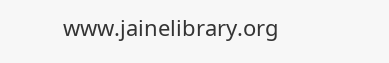www.jainelibrary.org